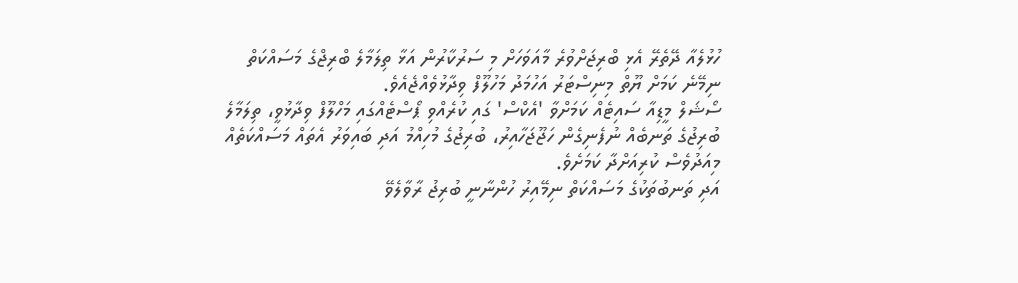ހުޅުލެއާ ދޭތެރޭ އެޅި ބްރިޖަށްވުރެ މާއަވަހަށް މި ސަރުކާރުން އަޅާ ތިލަމާލެ ބްރިޖްގެ މަސައްކަތް ނިމޭނެ ކަމަށް ޔޫތް މިނިސްޓަރު އަހުމަދު މަހުލޫފް ވިދާޅުވެއްޖެއެވެ.
ސޯޝަލް މީޑިއާ ސައިޓެއް ކަމަށްވާ 'އެކްސް' ގައި ކުރެއްވި ޕޯސްޓެއްގައި މަހްލޫފް ވިދާޅުވީ، ތިލަމާލެ ބުރިޖުގެ ތަނބެއް ނުފެނިގެން ހަޖޫޖަހާއިރު، ބުރިޖުގެ މުހިއްމު އަދި ބައިވަރު އެތައް މަސައްކަތެއް މިއަދުވެސް ކުރިއަށްދާ ކަމަށެވެ.
އަދި ތަނބުތަކުގެ މަސައްކަތް ނިމޭއިރު ހުންނާނީ ބުރިޖު ރާވާލެވޭ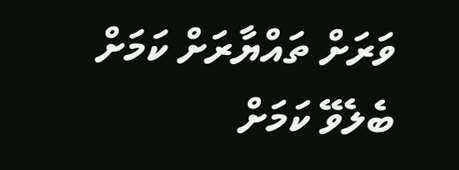ވަރަށް ތައްޔާރަށް ކަމަށް ބެލެވޭ ކަމަށް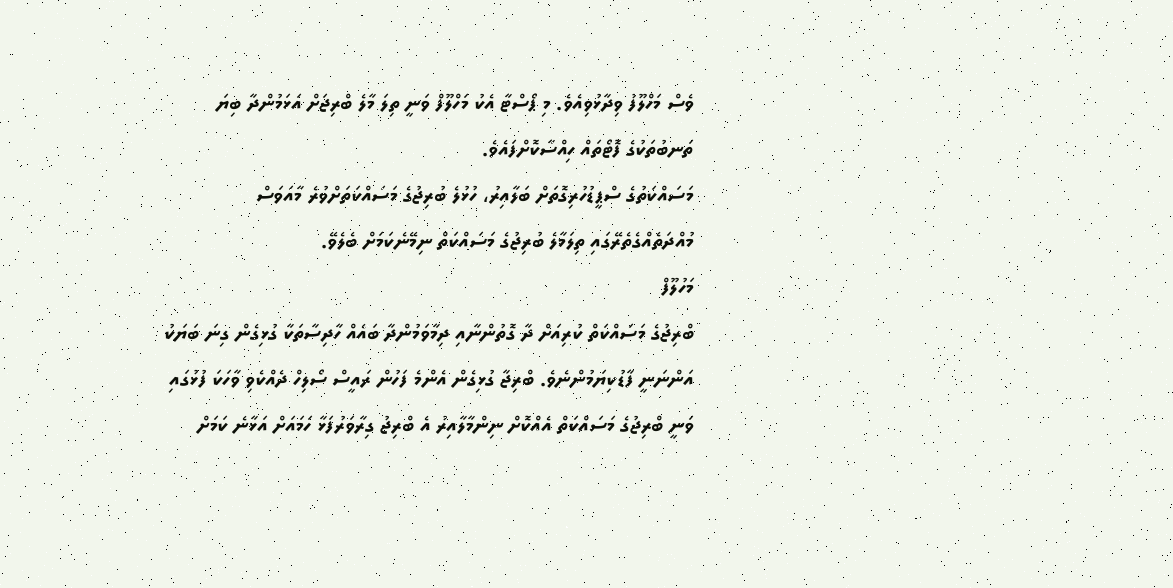ވެސް މަހްލޫފު ވިދާޅުވިއެވެ. މި ޕޯސްޓާ އެކު މަހްލޫފް ވަނީ ތިލަ މާލެ ބްރިޖަށް އަޅަމުންދާ ބިޔަ ތަނބުތަކުގެ ފޮޓޯތައް ހިއްސާކޮށްފައެވެ.
މަސައްކަތުގެ ސްޕީޑުހުރިގޮތަށް ބަލާއިރު، ހުޅުލެ ބުރިޖުގެ މަސައްކަތަށްވުރެ މާއަވަސް މުއްދަތެއްގެތެރޭގައި ތިލަމާލެ ބުރިޖުގެ މަސައްކަތް ނިމޭނެކަމަށް ބެލެވޭ.
މަހުލޫފް
ބްރިޖުގެ މަސައްކަތް ކުރިއަށް ދާ ގޮތުންނާއި ދިމާވަމުންދާ ބައެއް ހާދިސާތަކާ ގުޅިގެން ގިނަ ބަޔަކު އަންނަނީ ފާޑުކިޔަމުންނެވެ. ބްރިޖާ ގުޅިގެން އެންމެ ފަހުން ރައީސް ސޯލިހް ދެއްކެވި ވާހަކަ ފުޅުގައި ވަނީ ބްރިޖުގެ މަސައްކަތް އެއްކޮށް ނިންމާލާއިރު އެ ބްރިޖު ގިރާވަރުފަޅާ ހަމައަށް އަޅާނެ ކަމަށް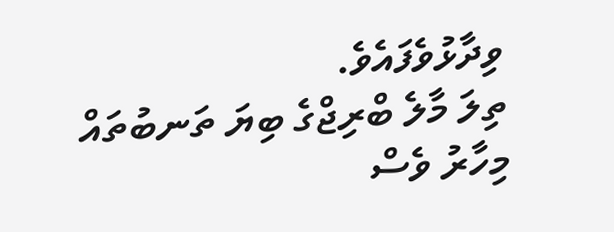ވިދާޅުވެފައެވެ.
ތިލަ މާލެ ބްރިޖްގެ ބިޔަ ތަނބުތައް މިހާރު ވެސް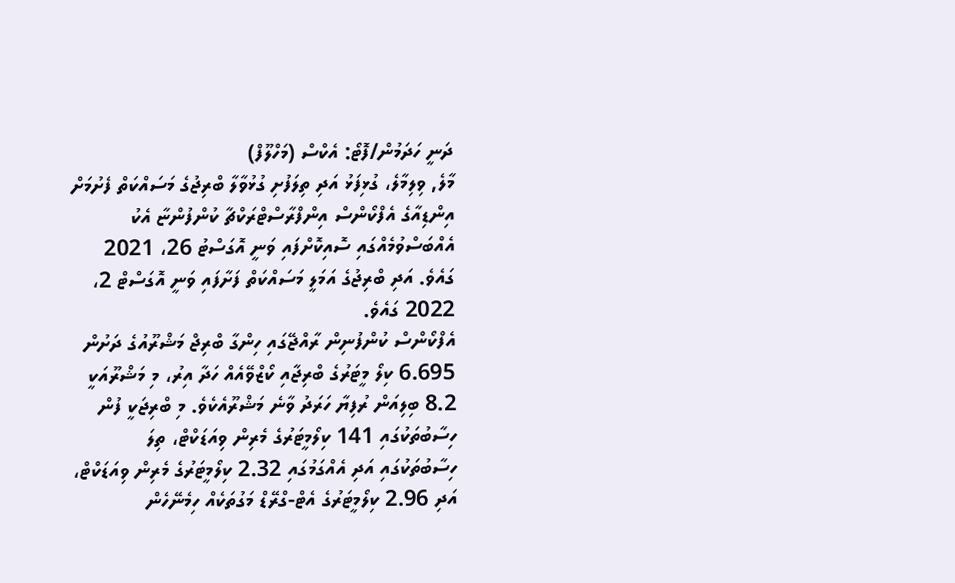ދަނީ ހަދަމުން/ފޮޓޯ: އެކްސް (މަހްލޫފް)
މާލެ, ވިލިމާލެ، ގުޅިފަޅު އަދި ތިލަފުށި ގުޅުވާލާ ބްރިޖުގެ މަސައްކަތް ފެށުމަށް އިންޑިއާގެ އެފްކޯންސް އިންފްރާސްޓްރަކްޗާ ކުންފުންޏާ އެކު އެއްބަސްވުމެއްގައި ސޮއިކޮށްފައި ވަނީ އޮގަސްޓު 26، 2021 ގައެވެ. އަދި ބްރިޖުގެ އަމަލީ މަސައްކަތް ފަށާފައި ވަނީ އޮގަސްޓް 2، 2022 ގައެވެ.
އެފްކޯންސް ކުންފުނިން ރާއްޖޭގައި ހިންގާ ބްރިޖް މަޝްރޫއުގެ ދަށުން 6.695 ކިލޯ މީޓަރުގެ ބްރިޖާއި ކޯޒްވޭއެއް ހަދާ އިރު، މި މަޝްރޫއަކީ 8.2 ބިލިއަން ރުފިޔާ ހަރަދު ވާނެ މަޝްރޫއެކެވެ. މި ބްރިޖަކީ ފުން ހިސާބުތަކުގައި 141 ކިލޯމީޓަރުގެ މެރިން ވިއަޑަކްޓް، ތިލަ ހިސާބުތަކުގައި އަދި އެއްގަމުގައި 2.32 ކިލޯމީޓަރުގެ މެރިން ވިއަޑަކްޓް، އަދި 2.96 ކިލޯމީޓަރުގެ އެޓް-ގްރޭޑް މަގުތަކެއް ހިމެނޭހެން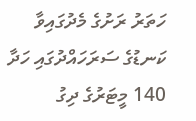ހަތަރު ރަށުގެ މެދުގައިވާ ކަނޑުގެ ސަރަހައްދުގައި ހަދާ 140 މީޓަރުގެ ދިގު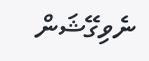ނެވިގޭޝަން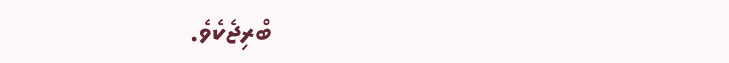ބްރިޖެކެވެ.